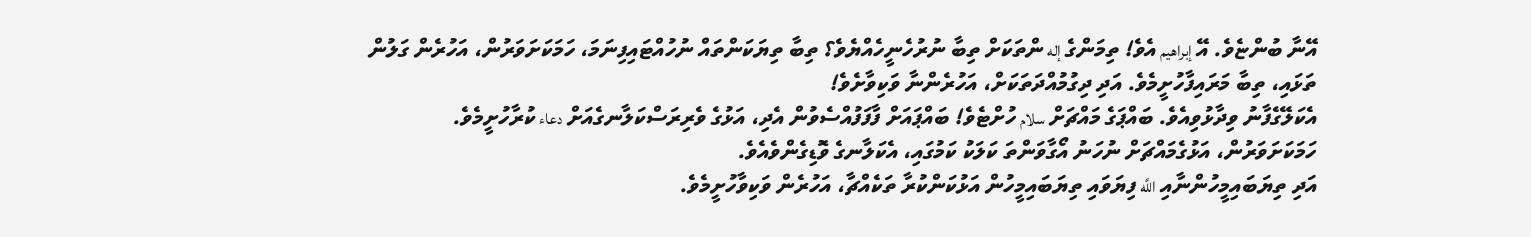އޭނާ ބުންޏެވެ. އޭ إبراهيم އެވެ! ތިމަންގެ إله ންތަކަށް ތިބާ ނުރުހެނީހެއްޔެވެ؟ ތިބާ ތިޔަކަންތައް ނުހުއްޓައިފިނަމަ، ހަމަކަށަވަރުން، އަހުރެން ގަލުން ތަޅައި، ތިބާ މަރައިފާހުށީމެވެ. އަދި ދިގުމުއްދަތަކަށް، އަހުރެންނާ ވަކިވާށެވެ!
އެކަލޭގެފާނު ވިދާޅުވިއެވެ. ބައްޕަގެ މައްޗަށް سلام ހުށްޓެވެ! ބައްޕައަށް ފާފަފުއްސެވުން އެދި، އަޅުގެ ވެރިރަސްކަލާނގެއަށް دعاء ކުރާހުށީމެވެ. ހަމަކަށަވަރުން، އަޅުގެމައްޗަށް ނުހަނު އޯގާވަންތަ ކަލަކު ކަމުގައި، އެކަލާނގެ ވޮޑިގެންވެއެވެ.
އަދި ތިޔަބައިމީހުންނާއި اللَّه ފިޔަވައި ތިޔަބައިމީހުން އަޅުކަންކުރާ ތަކެއްޗާ، އަހުރެން ވަކިވާހުށީމެވެ.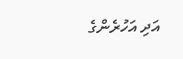އަދި އަހުރެންގެ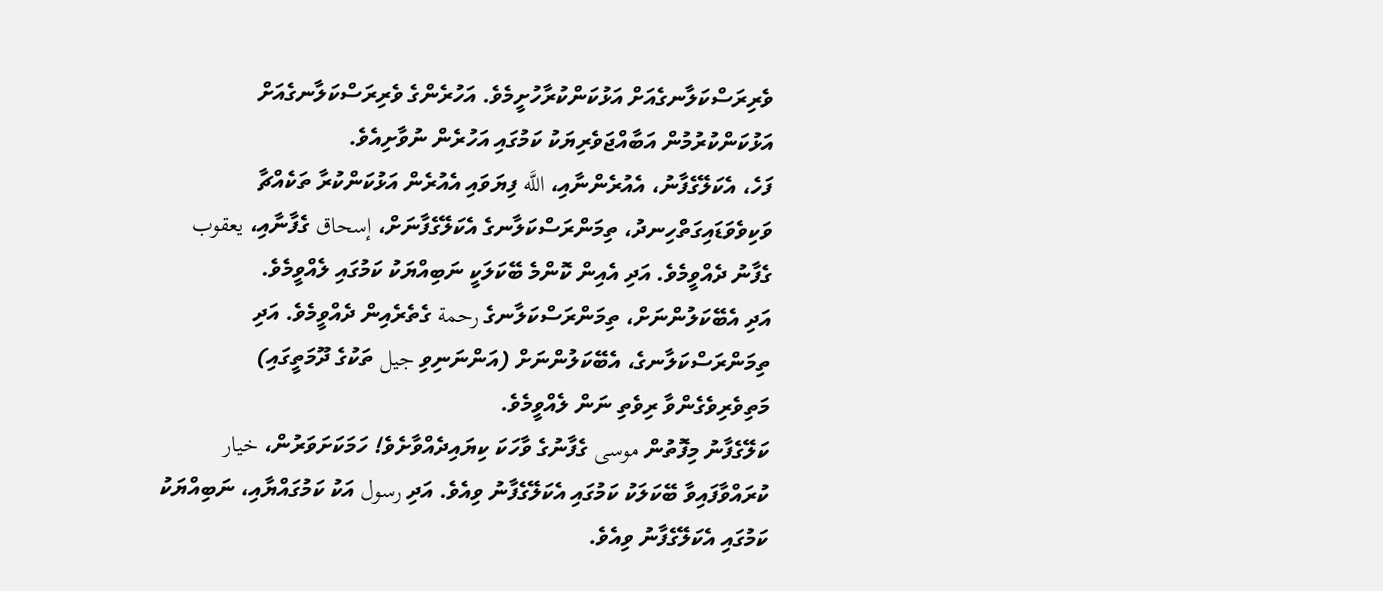ވެރިރަސްކަލާނގެއަށް އަޅުކަންކުރާހުށީމެވެ. އަހުރެންގެ ވެރިރަސްކަލާނގެއަށް އަޅުކަންކުރުމުން އަބާއްޖަވެރިޔަކު ކަމުގައި އަހުރެން ނުވާށިއެވެ.
ފަހެ، އެކަލޭގެފާނު، އެއުރެންނާއި، اللَّه ފިޔަވައި އެއުރެން އަޅުކަންކުރާ ތަކެއްޗާ ވަކިވެވަޑައިގަތްހިނދު، ތިމަންރަސްކަލާނގެ އެކަލޭގެފާނަށް، إسحاق ގެފާނާއި، يعقوب ގެފާނު ދެއްވީމެވެ. އަދި އެއިން ކޮންމެ ބޭކަލަކީ ނަބިއްޔަކު ކަމުގައި ލެއްވީމެވެ.
އަދި އެބޭކަލުންނަށް، ތިމަންރަސްކަލާނގެ رحمة ގެތެރެއިން ދެއްވީމެވެ. އަދި ތިމަންރަސްކަލާނގެ، އެބޭކަލުންނަށް (އަންނަނިވި جيل ތަކުގެ ދޫމަތީގައި) މަތިވެރިވެގެންވާ ރިވެތި ނަން ލެއްވީމެވެ.
ކަލޭގެފާނު މިފޮތުން موسى ގެފާނުގެ ވާހަކަ ކިޔައިދެއްވާށެވެ! ހަމަކަށަވަރުން، خيار ކުރައްވާފައިވާ ބޭކަލަކު ކަމުގައި އެކަލޭގެފާނު ވިއެވެ. އަދި رسول އަކު ކަމުގައްޔާއި، ނަބިއްޔަކު ކަމުގައި އެކަލޭގެފާނު ވިއެވެ.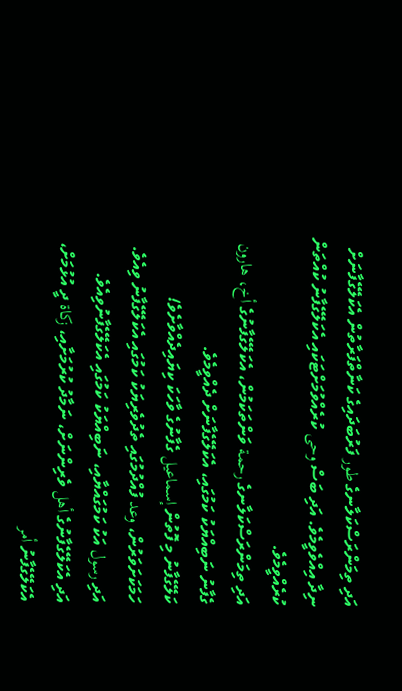އަދި ތިމަންރަސްކަލާނގެ طور ފަރުބަދައިގެ ކަނާތްފަރާތުން އެކަލޭގެފާނަށް ނިދާ އިއްވެވީމެވެ. އަދި ބަސް وحى ކުރެއްވުމަށްޓަކައި އެކަލޭގެފާނު ކުއްތަން ކުރެއްވީމެވެ.
އަދި ތިމަންރަސްކަލާނގެ رحمة ވަންތަކަމުން، އެކަލޭގެފާނުގެ أخ، هارون ގެފާނު ނަބިއްޔަކު ކަމުގައި، އެކަލޭގެފާނަށް ދެއްވީމެވެ.
ކަލޭގެފާނު މި ފޮތުން إسماعيل ގެފާނުގެ ވާހަކަ ކިޔައިދެއްވާށެވެ! ހަމަކަށަވަރުން، وعد ފުއްދުމުގައި ތެދުވެރިޔަކު ކަމުގައި އެކަލޭގެފާނު ވިއެވެ. އަދި رسول އަކު ކަމުގައްޔާއި، ނަބިއްޔަކު ކަމުގައި އެކަލޭގެފާނުވިއެވެ.
އަދި އެކަލޭގެފާނުގެ أهل ވެރިންނަށް، ނަމާދު ކުރުމަށާއި، زكاة ދީ އުޅުމަށް، އެކަލޭގެފާނު أمر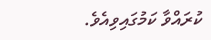ކުރައްވާ ކަމުގައިވިއެވެ.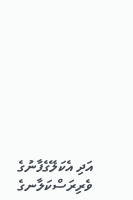އަދި އެކަލޭގެފާނުގެ ވެރިރަސްކަލާނގެ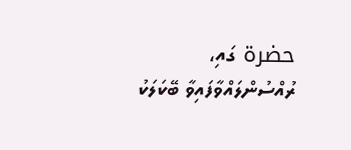حضرة ގައި، ރުއްސުންލައްވާފައިވާ ބޭކަލަކު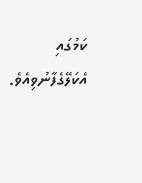ކަމުގައި އެކަލޭގެފާނުވިއެވެ.